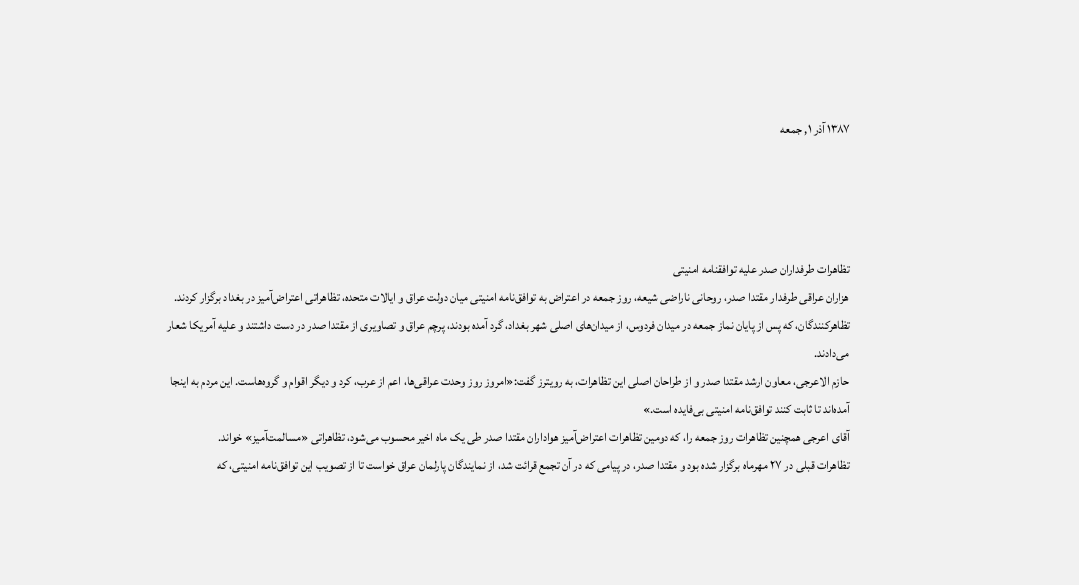۱۳۸۷ آذر ۱, جمعه




تظاهرات طرفداران صدر علیه توافقنامه امنیتی
هزاران عراقی طرفدار مقتدا صدر، روحانی ناراضی شيعه، روز جمعه در اعتراض به توافق‌نامه امنيتی ميان دولت عراق و ايالات متحده، تظاهراتی اعتراض‌آمیز در بغداد برگزار کردند.
تظاهرکنندگان، که پس از پایان نماز جمعه در ميدان فردوس، از میدان‌های اصلی شهر بغداد، گرد آمده بودند، پرچم عراق و تصاويری از مقتدا صدر در دست داشتند و علیه آمریکا شعار می‌دادند.
حازم الاعرجی، معاون ارشد مقتدا صدر و از طراحان اصلی این تظاهرات، به رويترز گفت:«امروز روز وحدت عراقی‌ها، اعم از عرب، کرد و ديگر اقوام و گروه‌هاست. اين مردم به اينجا آمده‌اند تا ثابت کنند توافق‌نامه امنيتی بی‌فايده است.»
آقای اعرجی همچنین تظاهرات روز جمعه را، که دومین تظاهرات اعتراض‌آمیز هواداران مقتدا صدر طی یک ماه اخیر محسوب می‌شود، تظاهراتی «مسالمت‌آمیز» خواند.
تظاهرات قبلی در ۲۷ مهرماه برگزار شده بود و مقتدا صدر، در پیامی که در آن تجمع قرائت شد، از نمایندگان پارلمان عراق خواست تا از تصویب این توافق‌نامه امنيتی، که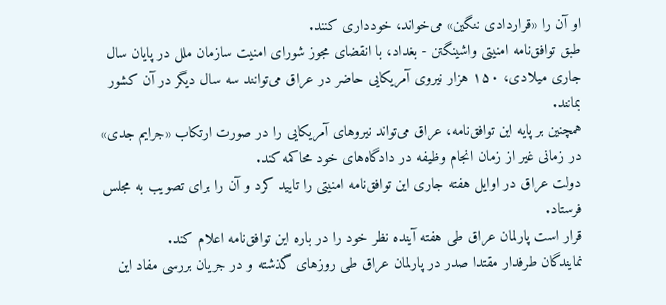او آن را «قراردادی ننگین» می‌خواند، خودداری کنند.
طبق توافق‌نامه امنیتی واشینگتن - بغداد، با انقضای مجوز شورای امنیت سازمان ملل در پایان سال جاری میلادی، ۱۵۰ هزار نیروی آمریکایی حاضر در عراق می‌توانند سه سال دیگر در آن کشور بمانند.
همچنین بر پایه این توافق‌نامه، عراق می‌تواند نیروهای آمریکایی را در صورت ارتکاب «جرایم جدی» در زمانی غیر از زمان انجام وظیفه در دادگاه‌های خود محاکمه کند.
دولت عراق در اوایل هفته جاری اين توافق‌نامه امنيتی را تایید کرد و آن را برای تصویب به مجلس فرستاد.
قرار است پارلمان عراق طی هفته آینده نظر خود را در باره این توافق‌نامه اعلام کند.
نمايندگان طرفدار مقتدا صدر در پارلمان عراق طی روزهای گذشته و در جریان بررسی مفاد اين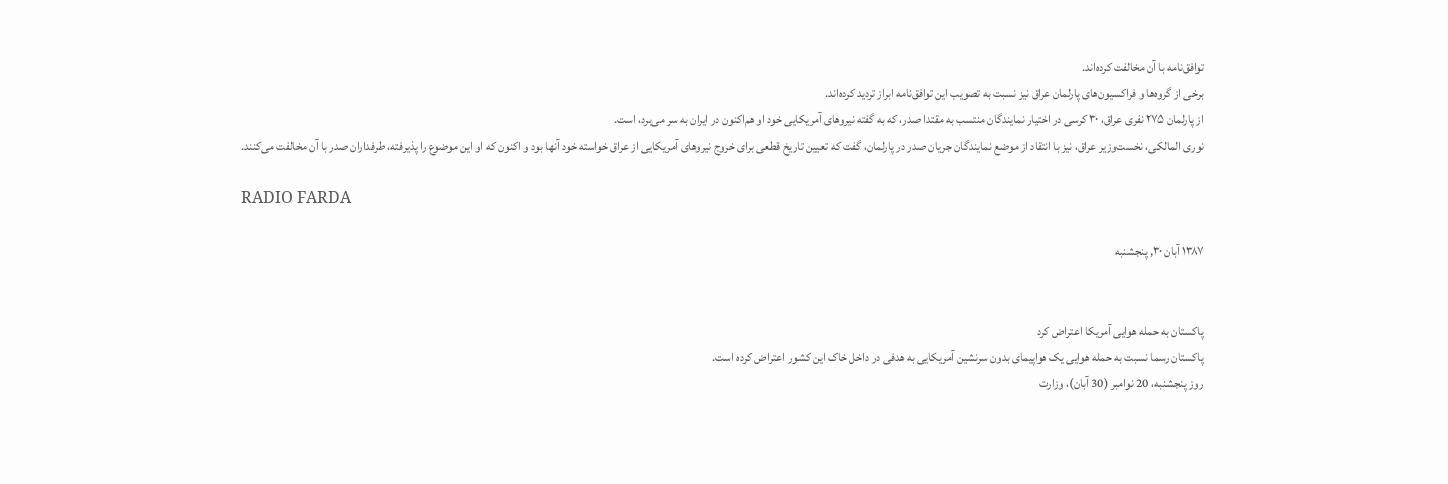توافق‌نامه با آن مخالفت کرده‌اند.
برخی از گروه‌ها و فراکسیون‌های پارلمان عراق نیز نسبت به تصویب اين توافق‌نامه ابراز ترديد کرده‌اند.
از پارلمان ۲۷۵ نفری عراق، ۳۰ کرسی در اختیار نمایندگان منتسب به مقتدا صدر، که به گفته نیروهای آمریکایی خود او هم‌اکنون در ایران به سر می‌برد، است.
نوری المالکی، نخست‌وزیر عراق، نیز با انتقاد از موضع نمایندگان جریان صدر در پارلمان، گفت که تعیین تاریخ قطعی برای خروج نیروهای آمریکایی از عراق خواسته خود آنها بود و اکنون که او این موضوع را پذيرفته، طرفداران صدر با آن مخالفت می‌کنند.

RADIO FARDA

۱۳۸۷ آبان ۳۰, پنجشنبه


پاکستان به حمله هوایی آمریکا اعتراض کرد
پاکستان رسما نسبت به حمله هوایی یک هواپیمای بدون سرنشین آمریکایی به هدفی در داخل خاک این کشور اعتراض کرده است.
روز پنجشنبه، 20 نوامبر (30 آبان)، وزارت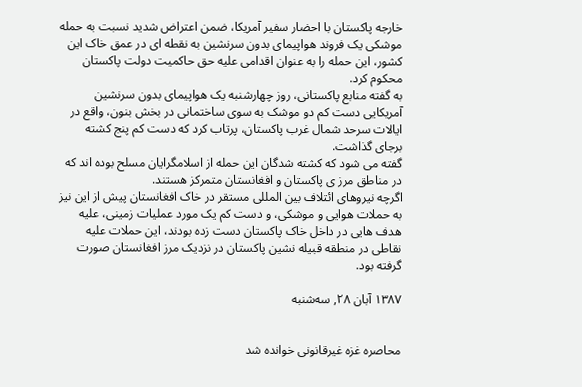خارجه پاکستان با احضار سفیر آمریکا، ضمن اعتراض شدید نسبت به حمله موشکی یک فروند هواپیمای بدون سرنشین به نقطه ای در عمق خاک این کشور، این حمله را به عنوان اقدامی علیه حق حاکمیت دولت پاکستان محکوم کرد.
به گفته منابع پاکستانی، روز چهارشنبه یک هواپیمای بدون سرنشین آمریکایی دست کم دو موشک به سوی ساختمانی در بخش بنون، واقع در ایالات سرحد شمال غرب پاکستان، پرتاب کرد که دست کم پنج کشته برجای گذاشت.
گفته می شود که کشته شدگان این حمله از اسلامگرایان مسلح بوده اند که در مناطق مرز ی پاکستان و افغانستان متمرکز هستند.
اگرچه نیروهای ائتلاف بین المللی مستقر در خاک افغانستان پیش از این نیز به حملات هوایی و موشکی، و دست کم یک مورد عملیات زمینی، علیه هدف هایی در داخل خاک پاکستان دست زده بودند، این حملات علیه نقاطی در منطقه قبیله نشین پاکستان در نزدیک مرز افغانستان صورت گرفته بود.

۱۳۸۷ آبان ۲۸, سه‌شنبه


محاصره غزه غیرقانونی خوانده شد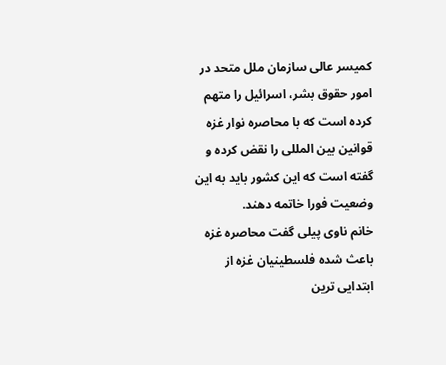کمیسر عالی سازمان ملل متحد در امور حقوق بشر، اسرائیل را متهم کرده است که با محاصره نوار غزه قوانین بین المللی را نقض کرده و گفته است که این کشور باید به این وضعیت فورا خاتمه دهند.
خانم ناوی پیلی گفت محاصره غزه باعث شده فلسطینیان غزه از ابتدایی ترین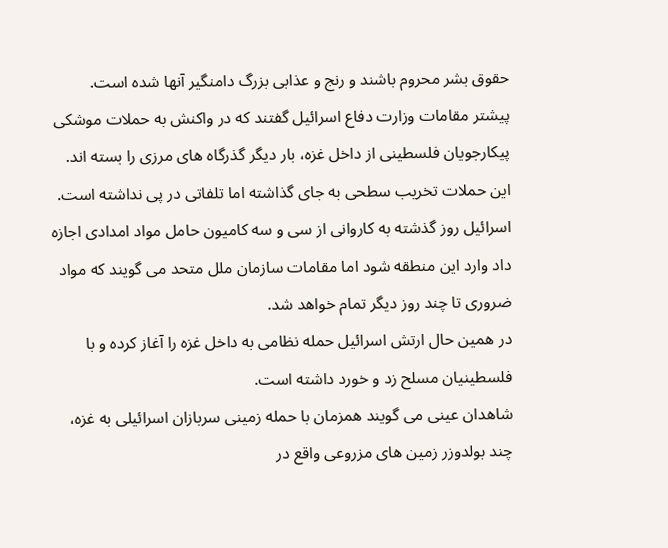حقوق بشر محروم باشند و رنج و عذابی بزرگ دامنگیر آنها شده است.
پیشتر مقامات وزارت دفاع اسرائیل گفتند که در واکنش به حملات موشکی پیکارجویان فلسطینی از داخل غزه، بار دیگر گذرگاه های مرزی را بسته اند. این حملات تخریب سطحی به جای گذاشته اما تلفاتی در پی نداشته است.
اسرائیل روز گذشته به کاروانی از سی و سه کامیون حامل مواد امدادی اجازه داد وارد این منطقه شود اما مقامات سازمان ملل متحد می گویند که مواد ضروری تا چند روز دیگر تمام خواهد شد.
در همین حال ارتش اسرائیل حمله نظامی به داخل غزه را آغاز کرده و با فلسطینیان مسلح زد و خورد داشته است.
شاهدان عینی می گویند همزمان با حمله زمینی سربازان اسرائیلی به غزه، چند بولدوزر زمین های مزروعی واقع در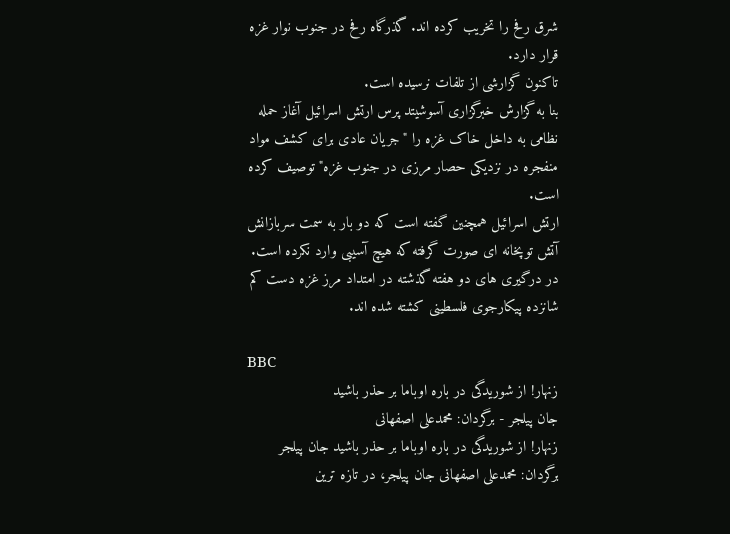شرق رفح را تخریب کرده اند. گذرگاه رفح در جنوب نوار غزه قرار دارد.
تاکنون گزارشی از تلفات نرسیده است.
بنا به گزارش خبرگزاری آسوشیتد پرس ارتش اسرائیل آغاز حمله نظامی به داخل خاک غزه را "جریان عادی برای کشف مواد منفجره در نزدیکی حصار مرزی در جنوب غزه" توصیف کرده است.
ارتش اسرائیل همچنین گفته است که دو بار به سمت سربازانش آتش توپخانه ای صورت گرفته که هیچ آسیبی وارد نکرده است.
در درگیری های دو هفته گذشته در امتداد مرز غزه دست کم شانزده پیکارجوی فلسطینی کشته شده اند.

BBC
زنهار! از شوريدگی در باره اوباما بر حذر باشيد
جان پيلجر - برگردان: محمدعلی اصفهانی
زنهار! از شوريدگی در باره اوباما بر حذر باشيد جان پيلجر برگردان: محمدعلی اصفهانی جان پيلجر، در تازه ترين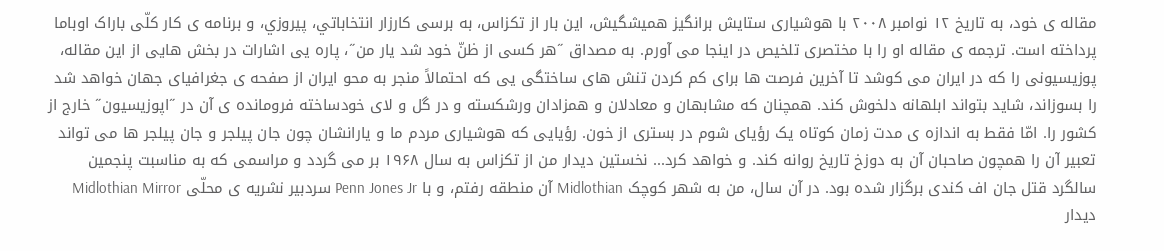مقاله ی خود، به تاريخ ۱۲ نوامبر ۲۰۰۸ با هوشياری ستايش برانگيز هميشگيش، اين بار از تکزاس، به برسی کارزار انتخاباتي، پيروزي، و برنامه ی کار کلّی باراک اوباما پرداخته است. ترجمه ی مقاله او را با مختصری تلخيص در اينجا می آورم. به مصداق ˝هر کسی از ظنّ خود شد يار من˝، پاره يی اشارات در بخش هايی از اين مقاله، پوزيسيونی را که در ايران می کوشد تا آخرين فرصت ها برای کم کردن تنش های ساختگی يی که احتمالاً منجر به محو ايران از صفحه ی جغرافيای جهان خواهد شد را بسوزاند، شايد بتواند ابلهانه دلخوش کند. همچنان که مشابهان و معادلان و همزادان ورشکسته و در گل و لای خودساخته فرومانده ی آن در ˝اپوزيسيون˝ خارج از کشور را. امّا فقط به اندازه ی مدت زمان کوتاه يک رؤيای شوم در بستری از خون. رؤيايی که هوشياری مردم ما و يارانشان چون جان پيلجر و جان پيلجر ها می تواند تعبير آن را همچون صاحبان آن به دوزخ تاريخ روانه کند. و خواهد کرد... نخستين ديدار من از تکزاس به سال ۱۹۶۸ بر می گردد و مراسمی که به مناسبت پنجمين سالگرد قتل جان اف کندی برگزار شده بود. در آن سال، من به شهر کوچک Midlothian آن منطقه رفتم، و با Penn Jones Jr سردبير نشريه ی محلّی Midlothian Mirror ديدار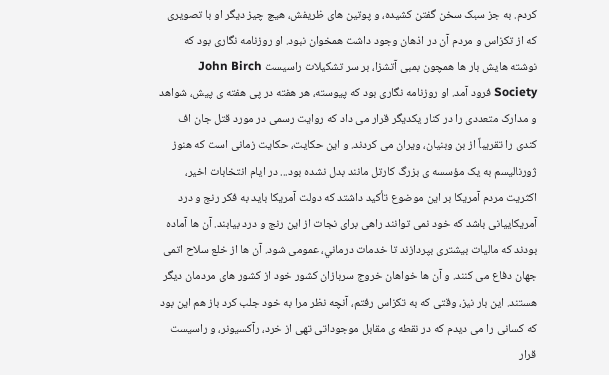کردم. به جز سبک سخن گفتن کشيده، و پوتين های ظريفش، هيچ چيز ديگر او با تصويری که از تکزاس و مردم آن در اذهان وجود داشت همخوان نبود. او روزنامه نگاری بود که نوشته هايش بار ها همچون بمبی آتشزا، بر سر تشکيلات راسيست John Birch Society فرود آمد. او روزنامه نگاری بود که پيوسته، هر هفته در پی هفته ی پيش، شواهد و مدارک متعددی را در کنار يکديگر قرار می داد که روايت رسمی در مورد قتل جان اف کندی را تقريباً از بن وبنيان، ويران می کردند. و اين حکايت، حکايت زمانی است که هنوز ژورناليسم به يک مؤسسه ی بزرگ کارتل مانند بدل نشده بود... در ايام انتخابات اخير، اکثريت مردم آمريکا بر اين موضوع تأکيد داشتد که دولت آمريکا بايد به فکر رنج و درد آمريکاييانی باشد که خود نمی توانند راهی برای نجات از اين رنج و درد بيابند. آن ها آماده بودند که ماليات بيشتری بپردازند تا خدمات درماني، عمومی شود. آن ها از خلع سلاح اتمی جهان دفاع می کنند. و آن ها خواهان خروج سربازان کشور خود از کشور های مردمان ديگر هستند. اين بار نيز، وقتی که به تکزاس رفتم، آنچه نظر مرا به خود جلب کرد باز هم اين بود که کسانی را می ديدم که در نقطه ی مقابل موجوداتی تهی از خرد، رآکسيونر، و راسيست قرار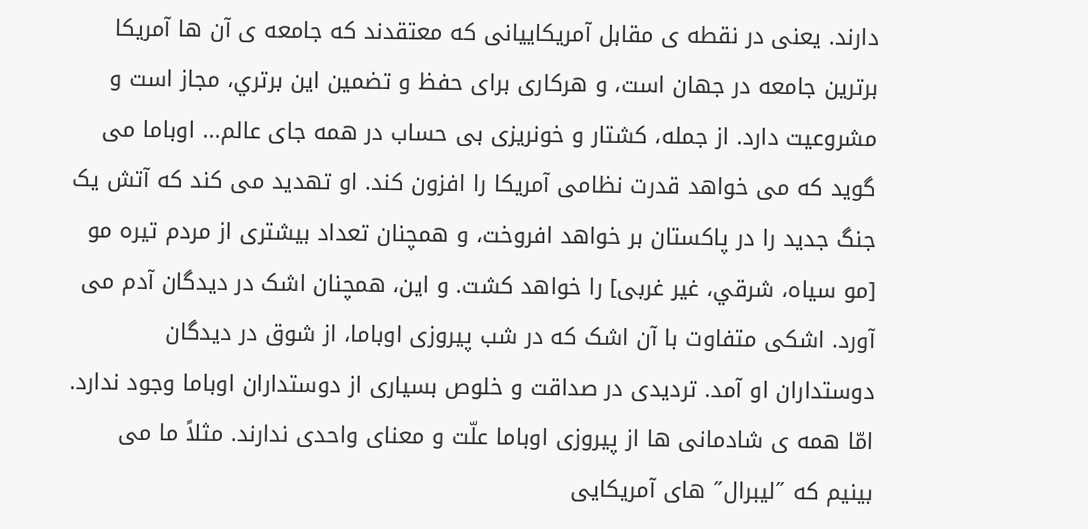دارند. يعنی در نقطه ی مقابل آمريکاييانی که معتقدند که جامعه ی آن ها آمريکا برترين جامعه در جهان است، و هرکاری برای حفظ و تضمين اين برتري، مجاز است و مشروعيت دارد. از جمله، کشتار و خونريزی بی حساب در همه جای عالم... اوباما می گويد که می خواهد قدرت نظامی آمريکا را افزون کند. او تهديد می کند که آتش يک جنگ جديد را در پاکستان بر خواهد افروخت، و همچنان تعداد بيشتری از مردم تيره مو [مو سياه، شرقي، غير غربی] را خواهد کشت. و اين، همچنان اشک در ديدگان آدم می آورد. اشکی متفاوت با آن اشک که در شب پيروزی اوباما، از شوق در ديدگان دوستداران او آمد. ترديدی در صداقت و خلوص بسياری از دوستداران اوباما وجود ندارد. امّا همه ی شادمانی ها از پيروزی اوباما علّت و معنای واحدی ندارند. مثلاً ما می بينيم که ˝ليبرال˝ های آمريکايی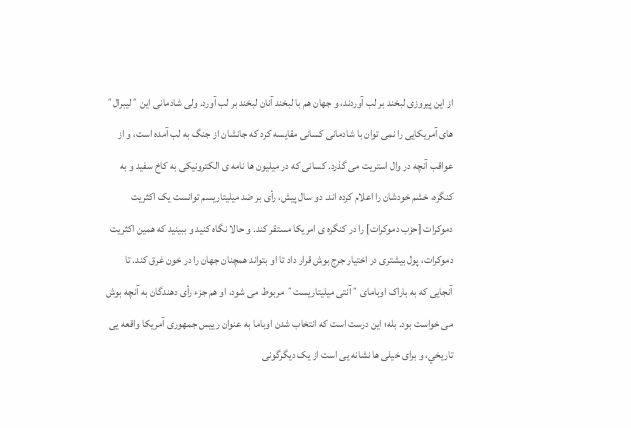از اين پيروزی لبخند بر لب آوردند، و جهان هم با لبخند آنان لبخند بر لب آورد. ولی شادمانی اين ˝ليبرال˝ های آمريکايی را نمی توان با شادمانی کسانی مقايسه کرد که جانشان از جنگ به لب آمده است، و از عواقب آنچه در وال استريت می گذرد. کسانی که در ميليون ها نامه ی الکترونيکی به کاخ سفيد و به کنگره، خشم خودشان را اعلام کرده اند. دو سال پيش، رأی بر ضد ميليتاريسم توانست يک اکثريت دموکرات [حزب دموکرات] را در کنگره ی امريکا مستقر کند. و حالا نگاه کنيد و ببينيد که همين اکثريت دموکرات، پول بيشتری در اختيار جرج بوش قرار داد تا او بتواند همچنان جهان را در خون غرق کند. تا آنجايی که به باراک اوبامای ˝آنتی ميليتاريست˝ مربوط می شود، او هم جزء رأی دهندگان به آنچه بوش می خواست بود. بله؛ اين درست است که انتخاب شدن اوباما به عنوان رييس جمهوری آمريکا واقعه يی تاريخي، و برای خيلی ها نشانه يی است از يک ديگرگونی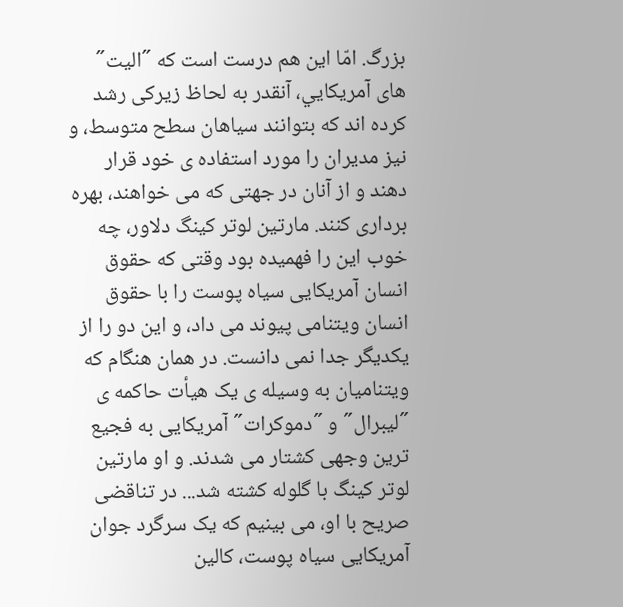بزرگ. امّا اين هم درست است که ˝اليت˝ های آمريکايي، آنقدر به لحاظ زيرکی رشد کرده اند که بتوانند سياهان سطح متوسط، و نيز مديران را مورد استفاده ی خود قرار دهند و از آنان در جهتی که می خواهند، بهره برداری کنند. مارتين لوتر کينگ دلاور، چه خوب اين را فهميده بود وقتی که حقوق انسان آمريکايی سياه پوست را با حقوق انسان ويتنامی پيوند می داد، و اين دو را از يکديگر جدا نمی دانست. در همان هنگام که ويتناميان به وسيله ی يک هيأت حاکمه ی ˝ليبرال˝ و ˝دموکرات˝ آمريکايی به فجيع ترين وجهی کشتار می شدند. و او مارتين لوتر کينگ با گلوله کشته شد... در تناقضی صريح با او، می بينيم که يک سرگرد جوان آمريکايی سياه پوست، کالين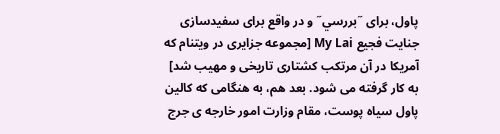پاول، برای ˝بررسي˝ و در واقع برای سفيدسازی جنايت فجيع My Lai [مجموعه جزايری در ويتنام که آمريکا در آن مرتکب کشتاری تاريخی و مهيب شد] به کار گرفته می شود. بعد هم، به هنگامی که کالين پاول سياه پوست، مقام وزارت امور خارجه ی جرج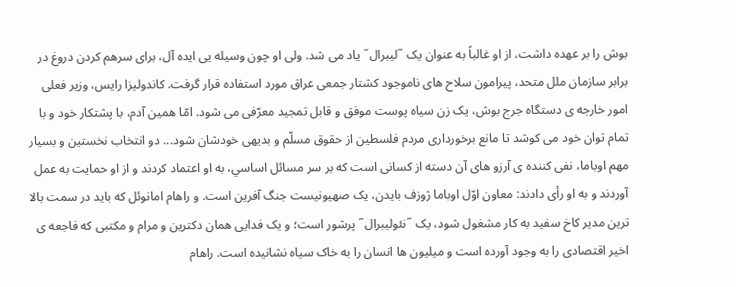بوش را بر عهده داشت، از او غالباً به عنوان يک ˝ليبرال˝ ياد می شد. ولی او چون وسيله يی ايده آل، برای سرهم کردن دروغ در برابر سازمان ملل متحد، پيرامون سلاح های ناموجود کشتار جمعی عراق مورد استفاده قرار گرفت. کاندوليزا رايس، وزير فعلی امور خارجه ی دستگاه جرج بوش، يک زن سياه پوست موفق و قابل تمجيد معرّفی می شود. امّا همين آدم، با پشتکار خود و با تمام توان خود می کوشد تا مانع برخورداری مردم فلسطين از حقوق مسلّم و بديهی خودشان شود... دو انتخاب نخستين و بسيار مهم اوباما، نفی کننده ی آرزو های آن دسته از کسانی است که بر سر مسائل اساسي، به او اعتماد کردند و از او حمايت به عمل آوردند و به او رأی دادند: معاون اوّل اوباما ژوزف بايدن، يک صهيونيست جنگ آفرين است. و راهام امانوئل که بايد در سمت بالا ترين مدير کاخ سفيد به کار مشغول شود، يک ˝نئوليبرال˝ پرشور است؛ و يک فدايی همان دکترين و مرام و مکتبی که فاجعه ی اخير اقتصادی را به وجود آورده است و ميليون ها انسان را به خاک سياه نشانيده است. راهام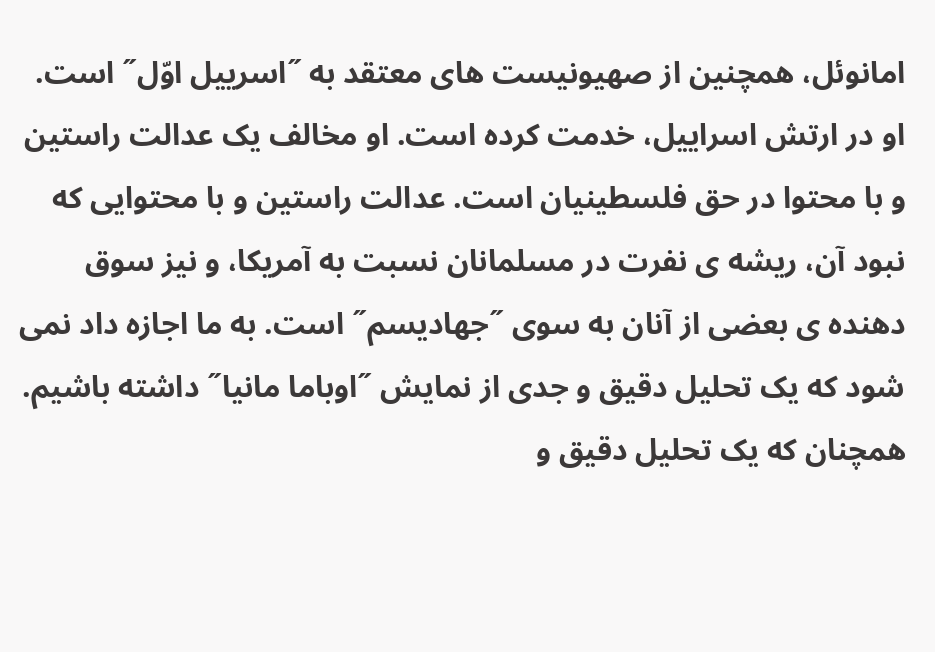امانوئل، همچنين از صهيونيست های معتقد به ˝اسرييل اوّل˝ است. او در ارتش اسراييل، خدمت کرده است. او مخالف يک عدالت راستين و با محتوا در حق فلسطينيان است. عدالت راستين و با محتوايی که نبود آن، ريشه ی نفرت در مسلمانان نسبت به آمريکا، و نيز سوق دهنده ی بعضی از آنان به سوی ˝جهاديسم˝ است. به ما اجازه داد نمی شود که يک تحليل دقيق و جدی از نمايش ˝اوباما مانيا˝ داشته باشيم. همچنان که يک تحليل دقيق و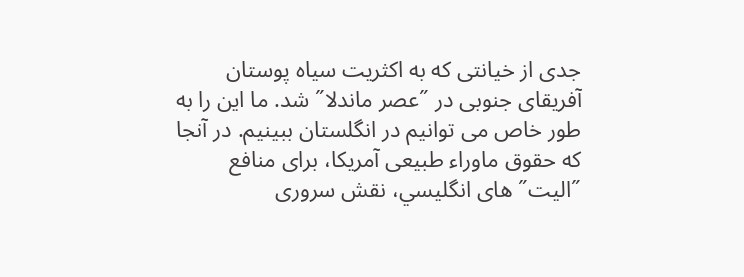جدی از خيانتی که به اکثريت سياه پوستان آفريقای جنوبی در ˝عصر ماندلا˝ شد. ما اين را به طور خاص می توانيم در انگلستان ببينيم. در آنجا که حقوق ماوراء طبيعی آمريکا، برای منافع ˝اليت˝ های انگليسي، نقش سروری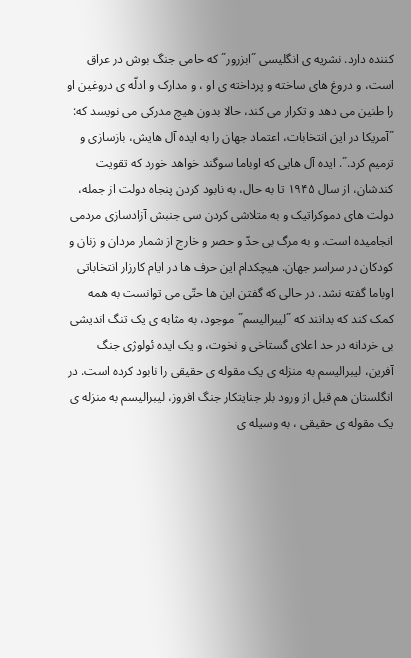کننده دارد. نشريه ی انگليسی ˝ابزرور˝ که حامی جنگ بوش در عراق است، و دروغ های ساخته و پرداخته ی او ، و مدارک و ادلّه ی دروغين او را طنين می دهد و تکرار می کند، حالا بدون هيچ مدرکی می نويسد که: ˝آمريکا در اين انتخابات، اعتماد جهان را به ايده آل هايش، بازسازی و ترميم کرد.˝. ايده آل هايی که اوباما سوگند خواهد خورد که تقويت کندشان، از سال ۱۹۴۵ تا به حال، به نابود کردن پنجاه دولت از جمله، دولت های دموکراتيک و به متلاشی کردن سی جنبش آزادسازی مردمی انجاميده است. و به مرگ بی حدّ و حصر و خارج از شمار مردان و زنان و کودکان در سراسر جهان. هيچکدام اين حرف ها در ايام کارزار انتخاباتی اوباما گفته نشد. در حالی که گفتن اين ها حتّی می توانست به همه کمک کند که بدانند که ˝ليبراليسم˝ موجود، به مثابه ی يک تنگ انديشی بی خردانه در حد اعلای گستاخی و نخوت، و يک ايده ئولوژی جنگ آفرين، ليبراليسم به منزله ی يک مقوله ی حقيقی را نابود کرده است. در انگلستان هم قبل از ورود بلر جنايتکار جنگ افروز، ليبراليسم به منزله ی يک مقوله ی حقيقی ، به وسيله ی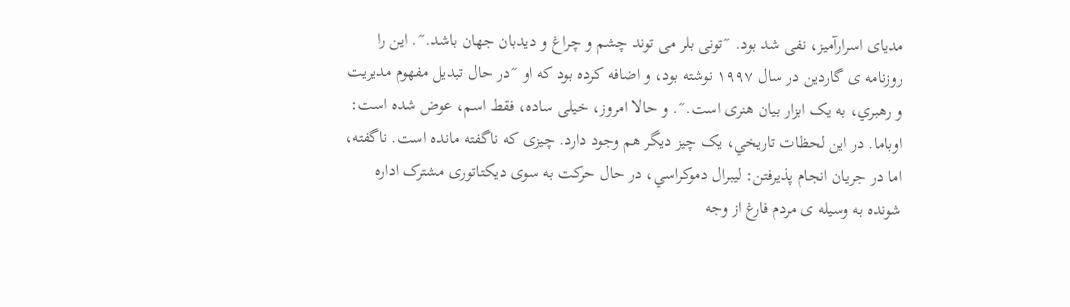مديای اسرارآميز، نفی شد بود. ˝تونی بلر می توند چشم و چراغ و ديدبان جهان باشد.˝. اين را روزنامه ی گاردين در سال ۱۹۹۷ نوشته بود، و اضافه کرده بود که او ˝در حال تبديل مفهوم مديريت و رهبري، به يک ابزار بيان هنری است.˝. و حالا امروز، خيلی ساده، فقط اسم، عوض شده است: اوباما. در اين لحظات تاريخي، يک چيز ديگر هم وجود دارد. چيزی که ناگفته مانده است. ناگفته، اما در جريان انجام پذيرفتن: ليبرال دموکراسي، در حال حرکت به سوی ديکتاتوری مشترک اداره شونده به وسيله ی مردم فارغ از وجه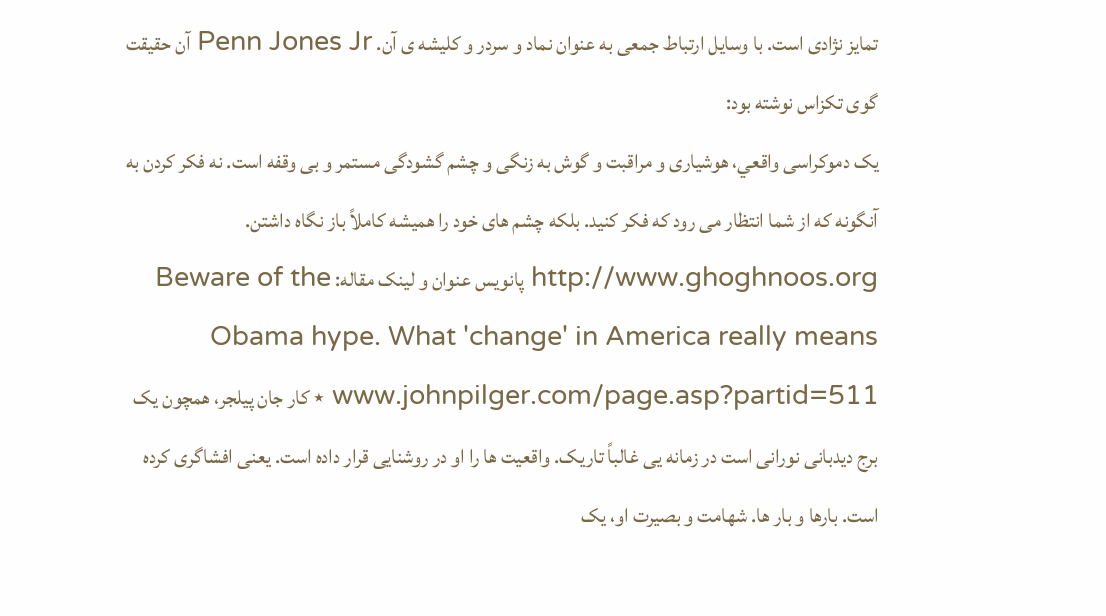تمايز نژادی است. با وسايل ارتباط جمعی به عنوان نماد و سردر و کليشه ی آن. Penn Jones Jr آن حقيقت گوی تکزاس نوشته بود:
يک دموکراسی واقعي، هوشياری و مراقبت و گوش به زنگی و چشم گشودگی مستمر و بی وقفه است. نه فکر کردن به آنگونه که از شما انتظار می رود که فکر کنيد. بلکه چشم های خود را هميشه کاملاً باز نگاه داشتن. http://www.ghoghnoos.org پانويس عنوان و لينک مقاله: Beware of the Obama hype. What 'change' in America really means www.johnpilger.com/page.asp?partid=511 ٭ کار جان پيلجر، همچون يک برج ديدبانی نورانی است در زمانه يی غالباً تاريک. واقعيت ها را او در روشنايی قرار داده است. يعنی افشاگری کرده است. بارها و بار ها. شهامت و بصيرت او، يک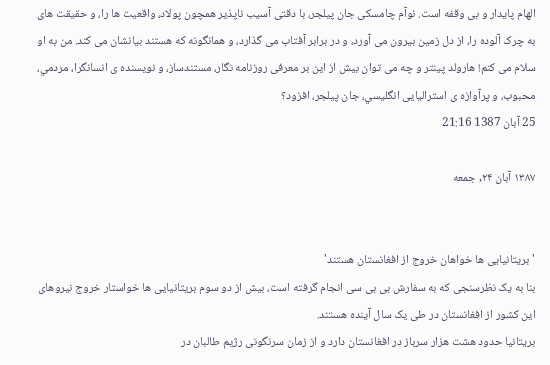الهام پايدار و بی وقفه است. نوآم چامسکی جان پيلجر، با دقتی آسيب ناپذير همچون پولاد، واقعيت ها را، و حقيقت های به چرک آلوده را، از دل زمين بيرون می آورد، و در برابر آفتاب می گذارد، و همانگونه که هستند بيانشان می کند. من به او سلام می کنم! هارولد پينتر و چه می توان بيش از اين بر معرفی روزنامه نگار، مستندساز، و نويسنده ی انسانگرا، مردمي، محبوب، و پرآوازه ی استراليايی انگليسي، جان پيلجر، افزود؟
25 آبان 1387 21:16

۱۳۸۷ آبان ۲۴, جمعه


'بریتانیایی ها خواهان خروج از افغانستان هستند'
بنا به یک نظرسنجی که به سفارش بی بی سی انجام گرفته است، بیش از دو سوم بریتانیایی ها خواستار خروج نیروهای این کشور از افغانستان در طی یک سال آینده هستند.
بریتانیا حدود هشت هزار سرباز در افغانستان دارد و از زمان سرنگونی رژیم طالبان در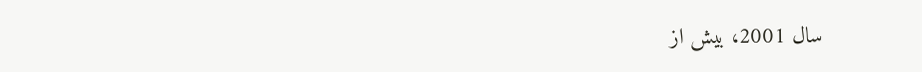سال 2001، بیش از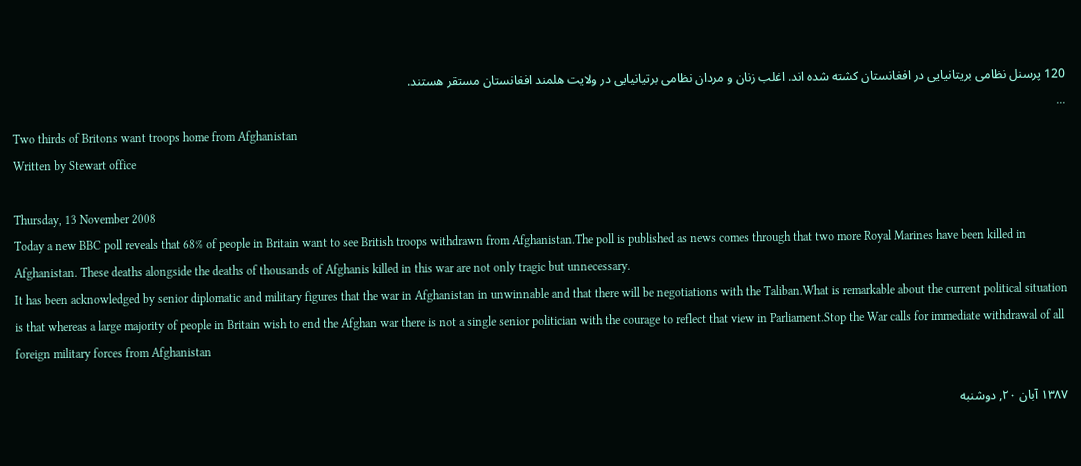120 پرسنل نظامی بریتانیایی در افغانستان کشته شده اند. اغلب زنان و مردان نظامی برتیانیایی در ولایت هلمند افغانستان مستقر هستند.
...
Two thirds of Britons want troops home from Afghanistan
Written by Stewart office

Thursday, 13 November 2008
Today a new BBC poll reveals that 68% of people in Britain want to see British troops withdrawn from Afghanistan.The poll is published as news comes through that two more Royal Marines have been killed in Afghanistan. These deaths alongside the deaths of thousands of Afghanis killed in this war are not only tragic but unnecessary.
It has been acknowledged by senior diplomatic and military figures that the war in Afghanistan in unwinnable and that there will be negotiations with the Taliban.What is remarkable about the current political situation is that whereas a large majority of people in Britain wish to end the Afghan war there is not a single senior politician with the courage to reflect that view in Parliament.Stop the War calls for immediate withdrawal of all foreign military forces from Afghanistan

۱۳۸۷ آبان ۲۰, دوشنبه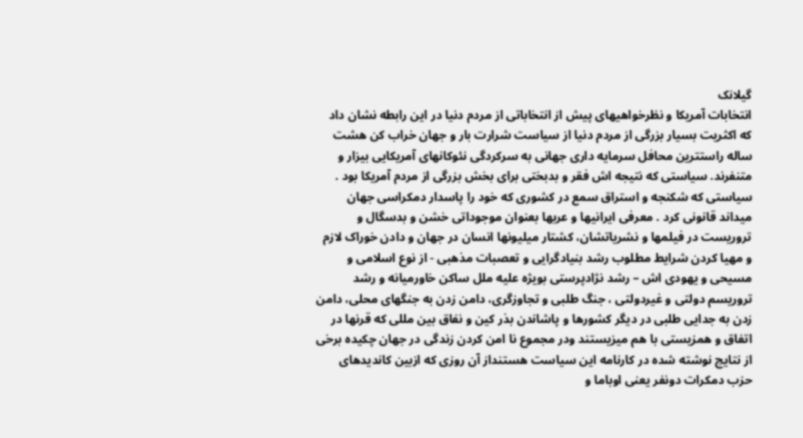گیلانک
انتخابات آمریکا و نظرخواهیهای پیش از انتخاباتی از مردم دنیا در این رابطه نشان داد که اکثریت بسیار بزرگی از مردم دنیا از سیاست شرارت بار و جهان خراب کن هشت ساله راستترین محافل سرمایه داری جهانی به سرکردگی نئوکانهای آمریکایی بیزار و متنفرند. سیاستی که نتیجه اش فقر و بدبختی برای بخش بزرگی از مردم آمریکا بود . سیاستی که شکنجه و استراق سمع در کشوری که خود را پاسدار دمکراسی جهان میداند قانونی کرد . معرفی ایرانیها و عربها بعنوان موجوداتی خشن و بدسگال و تروریست در فیلمها و نشریاتشان، کشتار میلیونها انسان در جهان و دادن خوراک لازم و مهیا کردن شرایط مطلوب رشد بنیادگرایی و تعصبات مذهبی - از نوع اسلامی و مسیحی و یهودی اش – رشد نژادپرستی بویژه علیه ملل ساکن خاورمیانه و رشد تروریسم دولتی و غیردولتی ، جنگ طلبی و تجاوزگری، دامن زدن به جنگهای محلی، دامن زدن به جدایی طلبی در دیگر کشورها و پاشاندن بذر کین و نفاق بین مللی که قرنها در اتفاق و همزیستی با هم میزیستند ودر مجموع نا امن کردن زندگی در جهان چکیده برخی از نتایج نوشته شده در کارنامه این سیاست هستنداز آن روزی که ازبین کاندیدهای حزب دمکرات دونفر یعنی اوباما و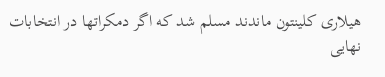هیلاری کلینتون ماندند مسلم شد که اگر دمکراتها در انتخابات نهایی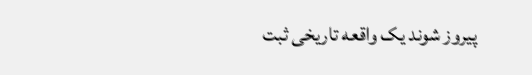پیروز شوند یک واقعه تاریخی ثبت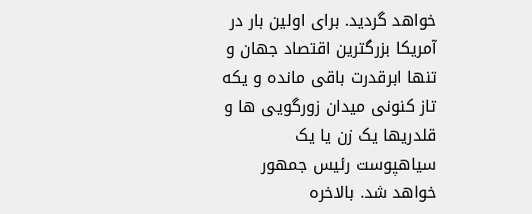خواهد گردید. برای اولین بار در آمریکا بزرگترین اقتصاد جهان و تنها ابرقدرت باقی مانده و یکه تاز کنونی میدان زورگویی ها و قلدریها یک زن یا یک سیاهپوست رئیس جمهور خواهد شد. بالاخره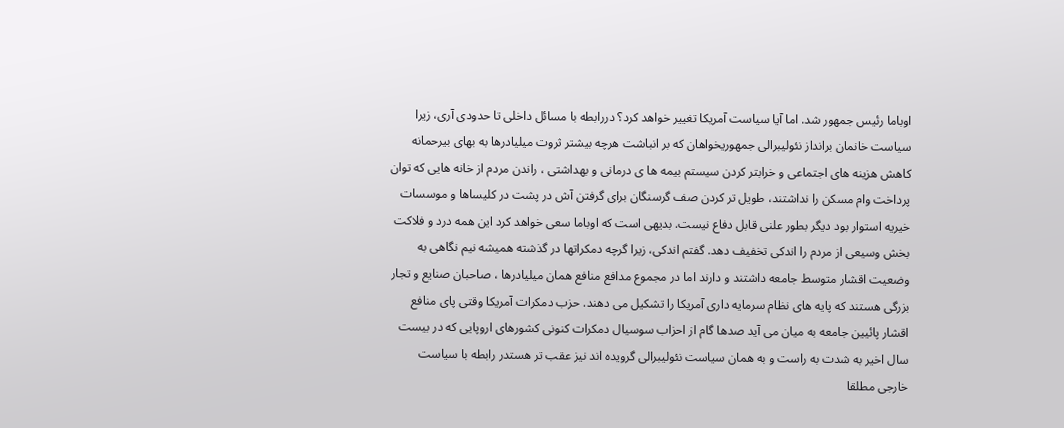اوباما رئیس جمهور شد. اما آیا سیاست آمریکا تغییر خواهد کرد؟ دررابطه با مسائل داخلی تا حدودی آری، زیرا سیاست خانمان برانداز نئولیبرالی جمهوریخواهان که بر انباشت هرچه بیشتر ثروت میلیادرها به بهای بیرحمانه کاهش هزینه های اجتماعی و خرابتر کردن سیستم بیمه ها ی درمانی و بهداشتی ، راندن مردم از خانه هایی که توان پرداخت وام مسکن را نداشتند، طویل تر کردن صف گرسنگان برای گرفتن آش در پشت در کلیساها و موسسات خیریه استوار بود دیگر بطور علنی قابل دفاع نیست. بدیهی است که اوباما سعی خواهد کرد این همه درد و فلاکت بخش وسیعی از مردم را اندکی تخفیف دهد. گفتم اندکی، زیرا گرچه دمکراتها در گذشته همیشه نیم نگاهی به وضعیت اقشار متوسط جامعه داشتند و دارند اما در مجموع مدافع منافع همان میلیادرها ، صاحبان صنایع و تجار بزرگی هستند که پایه های نظام سرمایه داری آمریکا را تشکیل می دهند. حزب دمکرات آمریکا وقتی پای منافع اقشار پائیین جامعه به میان می آید صدها گام از احزاب سوسیال دمکرات کنونی کشورهای اروپایی که در بیست سال اخیر به شدت به راست و به همان سیاست نئولیبرالی گرویده اند نیز عقب تر هستدر رابطه با سیاست خارجی مطلقا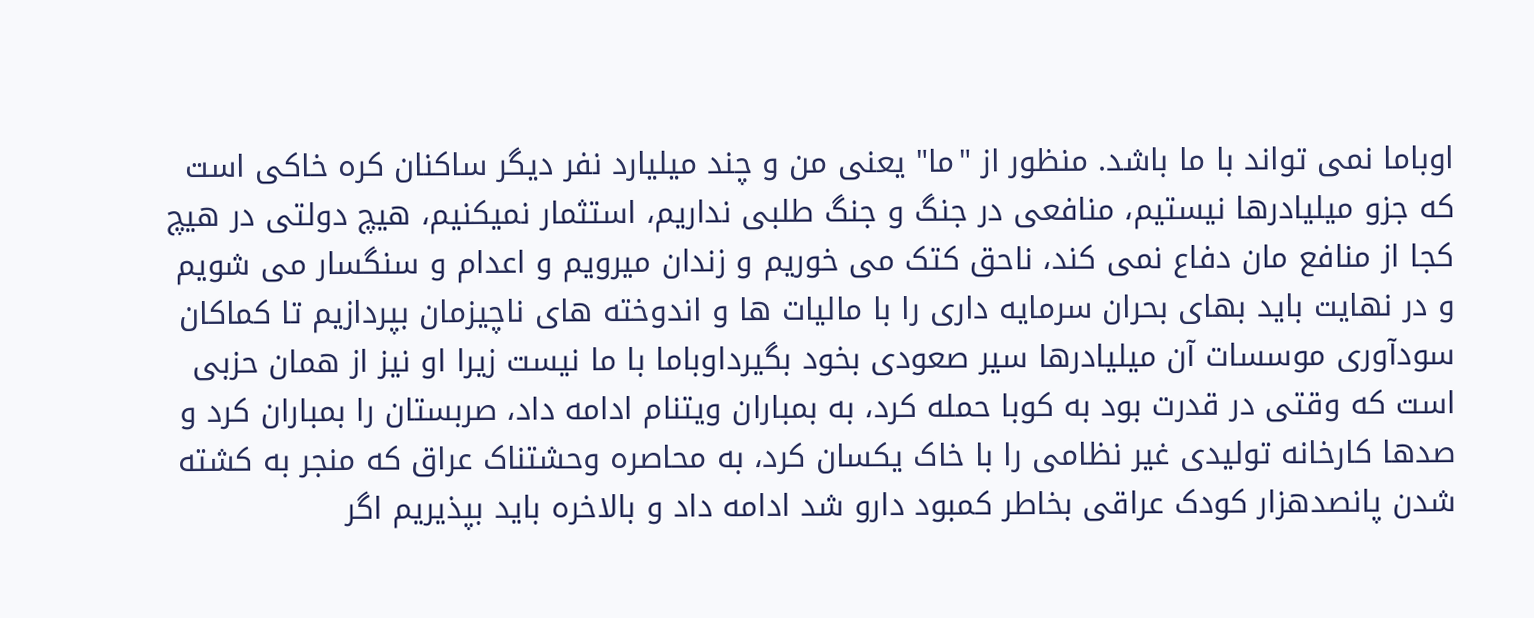اوباما نمی تواند با ما باشد. منظور از "ما" یعنی من و چند میلیارد نفر دیگر ساکنان کره خاکی است که جزو میلیادرها نیستیم، منافعی در جنگ و جنگ طلبی نداریم، استثمار نمیکنیم، هیچ دولتی در هیچ کجا از منافع مان دفاع نمی کند، ناحق کتک می خوریم و زندان میرویم و اعدام و سنگسار می شویم و در نهایت باید بهای بحران سرمایه داری را با مالیات ها و اندوخته های ناچیزمان بپردازیم تا کماکان سودآوری موسسات آن میلیادرها سیر صعودی بخود بگیرداوباما با ما نیست زیرا او نیز از همان حزبی است که وقتی در قدرت بود به کوبا حمله کرد، به بمباران ویتنام ادامه داد، صربستان را بمباران کرد و صدها کارخانه تولیدی غیر نظامی را با خاک یکسان کرد، به محاصره وحشتناک عراق که منجر به کشته شدن پانصدهزار کودک عراقی بخاطر کمبود دارو شد ادامه داد و بالاخره باید بپذیریم اگر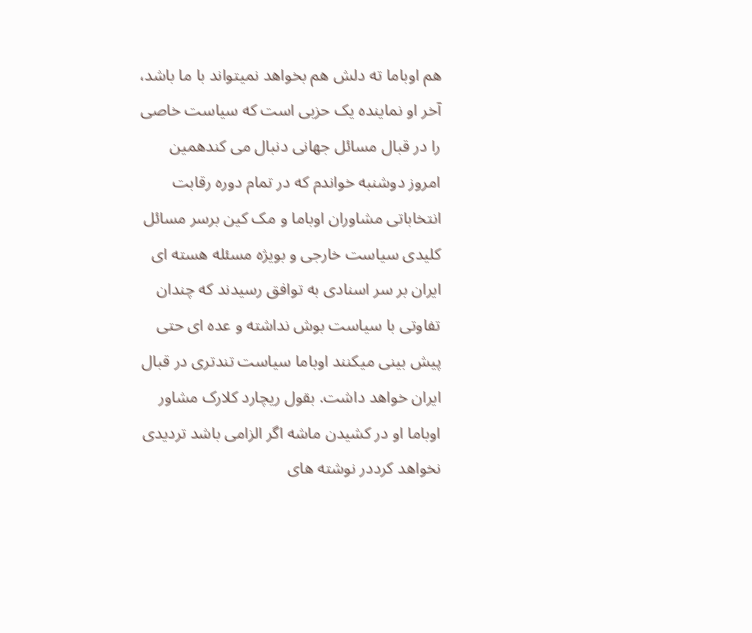هم اوباما ته دلش هم بخواهد نمیتواند با ما باشد، آخر او نماینده یک حزبی است که سیاست خاصی را در قبال مسائل جهانی دنبال می کندهمین امروز دوشنبه خواندم که در تمام دوره رقابت انتخاباتی مشاوران اوباما و مک کین برسر مسائل کلیدی سیاست خارجی و بویژه مسئله هسته ای ایران بر سر اسنادی به توافق رسیدند که چندان تفاوتی با سیاست بوش نداشته و عده ای حتی پیش بینی میکنند اوباما سیاست تندتری در قبال ایران خواهد داشت. بقول ريچارد کلارک مشاور اوباما او در کشیدن ماشه اگر الزامی باشد تردیدی نخواهد کرددر نوشته های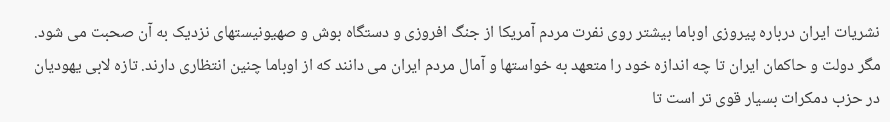نشریات ایران درباره پیروزی اوباما بیشتر روی نفرت مردم آمریکا از جنگ افروزی و دستگاه بوش و صهیونیستهای نزدیک به آن صحبت می شود. مگر دولت و حاکمان ایران تا چه اندازه خود را متعهد به خواستها و آمال مردم ایران می دانند که از اوباما چنین انتظاری دارند. تازه لابی یهودیان در حزب دمکرات بسیار قوی تر است تا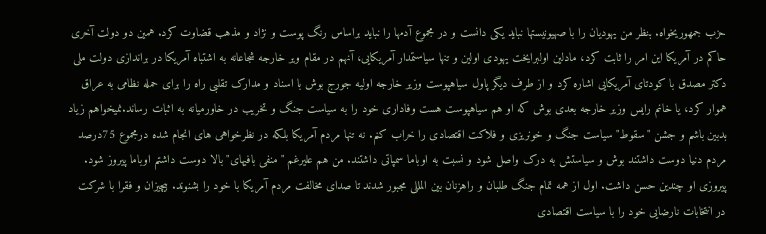حزب جمهوریخواه. بنظر من یهودیان را با صهیونیستها نباید یکی دانست و در مجموع آدمها را نباید براساس رنگ پوست و نژاد و مذهب قضاوت کرد. همین دو دولت آخری حاکم در آمریکا این امر را ثابت کرد، مادلین اولبرایخت یهودی اولین و تنها سیاستمدار آمریکایی، آنهم در مقام ویر خارجه شجاعانه به اشتباه آمریکا در براندازی دولت ملی دکتر مصدق با کودتای آمریکایی اشاره کرد و از طرف دیگر پاول سیاهپوست وزیر خارجه اولیه جورج بوش با اسناد و مدارک تقلبی راه را برای حمله نظامی به عراق هموار کرد، یا خانم رایس وزیر خارجه بعدی بوش که او هم سیاهپوست هست وفاداری خود را به سیاست جنگ و تخریب در خاورمیانه به اثبات رساند.نمیخواهم زیاد بدبین باشم و جشن "سقوط" سیاست جنگ و خونریزی و فلاکت اقتصادی را خراب کنم. نه تنها مردم آمریکا بلکه در نظرخواهی های انجام شده درمجموع 75درصد مردم دنیا دوست داشتند بوش و سیاستش به درک واصل شود و نسبت به اوباما سمپاتی داشتند. من هم علیرغم "منفی بافیهای" بالا دوست داشتم اوباما پیروز شود. پیروزی او چندین حسن داشت. اول از همه تمام جنگ طلبان و راهزنان بین المللی مجبور شدند تا صدای مخالفت مردم آمریکا با خود را بشنوند. بیچیزان و فقرا با شرکت در انتخابات نارضایی خود را با سیاست اقتصادی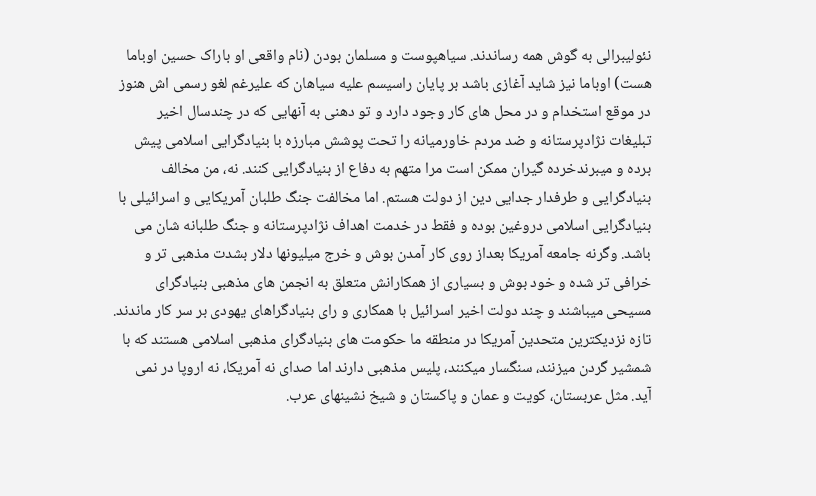نئولیبرالی به گوش همه رساندند. سیاهپوست و مسلمان بودن (نام واقعی او باراک حسین اوباما هست) اوباما نیز شاید آغازی باشد بر پایان راسیسم علیه سیاهان که علیرغم لغو رسمی اش هنوز در موقع استخدام و در محل های کار وجود دارد و تو دهنی به آنهایی که در چندسال اخیر تبلیغات نژادپرستانه و ضد مردم خاورمیانه را تحت پوشش مبارزه با بنیادگرایی اسلامی پیش برده و میبرندخرده گیران ممکن است مرا متهم به دفاع از بنیادگرایی کنند. نه، من مخالف بنیادگرایی و طرفدار جدایی دین از دولت هستم. اما مخالفت جنگ طلبان آمریکایی و اسرائیلی با بنیادگرایی اسلامی دروغین بوده و فقط در خدمت اهداف نژادپرستانه و جنگ طلبانه شان می باشد. وگرنه جامعه آمریکا بعداز روی کار آمدن بوش و خرج میلیونها دلار بشدت مذهبی تر و خرافی تر شده و خود بوش و بسیاری از همکارانش متعلق به انجمن های مذهبی بنیادگرای مسیحی میباشند و چند دولت اخیر اسرائیل با همکاری و رای بنیادگراهای یهودی بر سر کار ماندند. تازه نزدیکترین متحدین آمریکا در منطقه ما حکومت های بنیادگرای مذهبی اسلامی هستند که با شمشیر گردن میزنند، سنگسار میکنند، پلیس مذهبی دارند اما صدای نه آمریکا، نه اروپا در نمی آید. مثل عربستان، کویت و عمان و پاکستان و شیخ نشینهای عرب.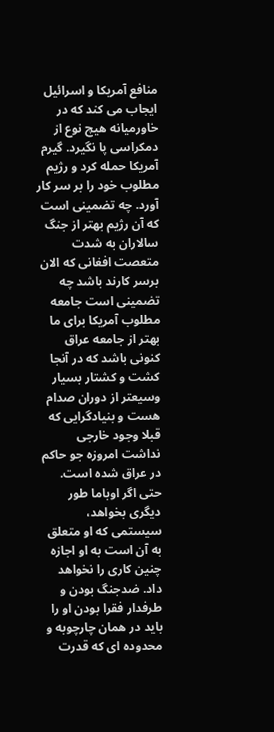منافع آمریکا و اسرائیل ایجاب می کند که در خاورمیانه هیچ نوع از دمکراسی پا نگیرد. گیرم آمریکا حمله کرد و رژیم مطلوب خود را بر سر کار آورد. چه تضمینی است که آن رژیم بهتر از جنگ سالاران به شدت متعصت افغانی که الان برسر کارند باشد چه تضمینی است جامعه مطلوب آمریکا برای ما بهتر از جامعه عراق کنونی باشد که در آنجا کشت و کشتار بسیار وسیعتر از دوران صدام هست و بنیادگرایی که قبلا وجود خارجی نداشت امروزه جو حاکم در عراق شده است. حتی اگر اوباما طور دیگری بخواهد، سیستمی که او متعلق به آن است به او اجازه چنین کاری را نخواهد داد. ضدجنگ بودن و طرفدار فقرا بودن او را باید در همان چارچوبه و محدوده ای که قدرت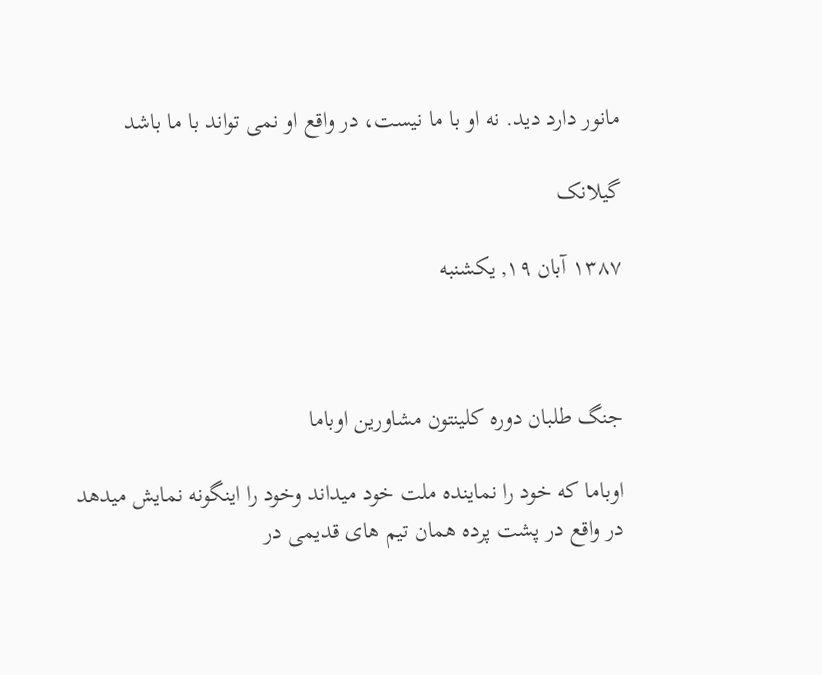مانور دارد دید. نه او با ما نیست، در واقع او نمی تواند با ما باشد

گیلانک

۱۳۸۷ آبان ۱۹, یکشنبه



جنگ طلبان دوره کلینتون مشاورین اوباما

اوباما که خود را نماینده ملت خود میداند وخود را اینگونه نمایش میدهد در واقع در پشت پرده همان تیم های قدیمی در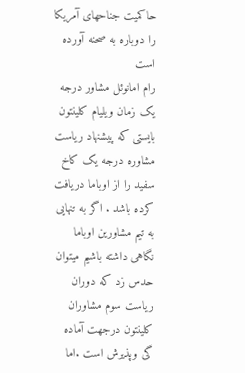حاکمیت جناحهای آمریکا را دوباره به صحنه آورده است
رام امانوئل مشاور درجه یک زمان ویلیام کلینتون بایستی که پیشنهاد ریاست مشاوره درجه یک کاخ سفید را از اوباما دریافت کرده باشد . اگر به تنهایی به تیم مشاورین اوباما نگاهی داشته باشیم میتوان حدس زد که دوران ریاست سوم مشاوران کلینتون درجهت آماده گی وپذیرش است .اما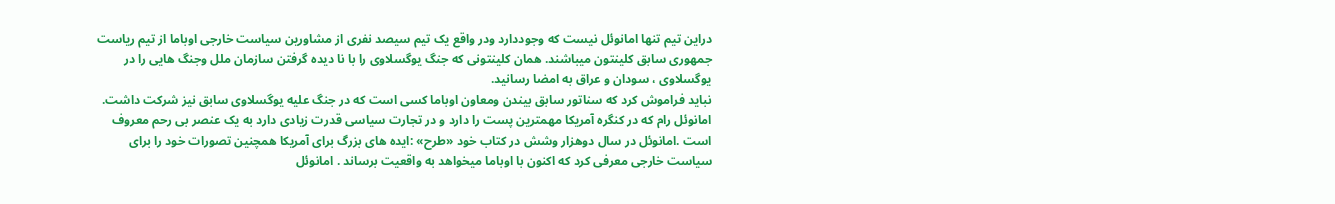دراین تیم تنها امانوئل نیست که وجوددارد ودر واقع یک تیم سیصد نفری از مشاورین سیاست خارجی اوباما از تیم ریاست جمهوری سابق کلینتون میباشند. همان کلینتونی که جنگ یوگسلاوی را با نا دیده گرفتن سازمان ملل وجنگ هایی را در یوگسلاوی ، سودان و عراق به امضا رسانید.
نباید فراموش کرد که سناتور سابق بیندن ومعاون اوباما کسی است که در جنگ علیه یوگسلاوی سابق نیز شرکت داشت.
امانوئل رام که در کنگره آمریکا مهمترین پست را دارد و در تجارت سیاسی قدرت زیادی دارد به یک عنصر بی رحم معروف است .امانوئل در سال دوهزار وشش در کتاب خود «طرح» :ایده های بزرگ برای آمریکا همچنین تصورات خود را برای سیاست خارجی معرفی کرد که اکنون با اوباما میخواهد به واقعیت برساند . امانوئل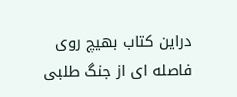دراین کتاب بهیچ روی فاصله ای از جنگ طلبی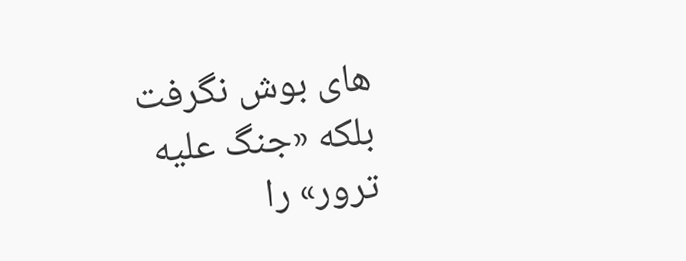های بوش نگرفت بلکه «جنگ علیه ترور» را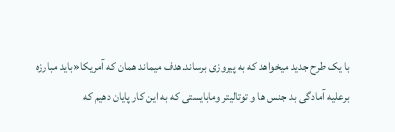با یک طرح جدید میخواهد که به پیروزی برساند.هدف میماند همان که آمریکا«باید مبارزه برعلیه آمادگی بد جنس ها و توتالیتر ومابایستی که به این کار پایان دهیم که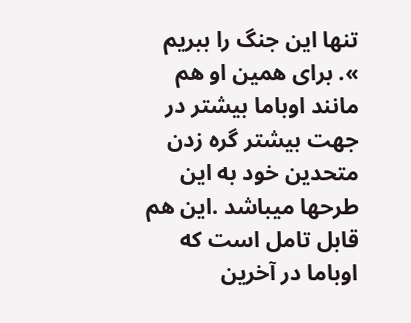تنها این جنگ را ببریم ». برای همین او هم مانند اوباما بیشتر در جهت بیشتر گره زدن متحدین خود به این طرحها میباشد .این هم قابل تامل است که اوباما در آخرین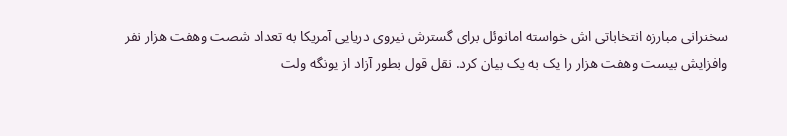سخنرانی مبارزه انتخاباتی اش خواسته امانوئل برای گسترش نیروی دریایی آمریکا به تعداد شصت وهفت هزار نفر وافزایش بیست وهفت هزار را یک به یک بیان کرد. نقل قول بطور آزاد از یونگه ولت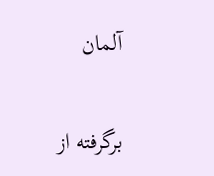آلمان

برگرفته از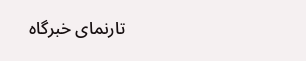تارنمای خبرگاه